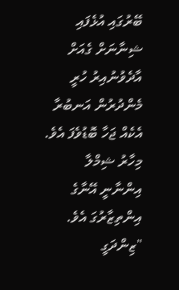ބޭރުގައި އުޅެފައި ޝިނާނަށް ގެއަށް އާދެވުނުއިރު ހުރީ މެންދުރުން އަނބުރާ އެކެއް ޖަހާ ބޮޑުވެފަ އެވެ. މިހާރު ޝިމްލާ އިންނާނީ އޭނާގެ އިންތިޒާރުގަ އެވެ. "ޒިންދަގީ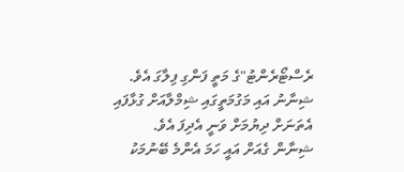ރެސްޓޯރެންޓު"ގެ މަތީ ފަންގި ފިލާގަ އެވެ. ޝިނާނު އައި މަގުމަތީގައި ޝިމްލާއަށް ގުޅާފައި އެތަނަށް ދިޔުމަށް ވަނީ އެދިފަ އެވެ. ޝިނާން ގެއަށް އައީ ހަމަ އެންމެ ބޭނުމަކު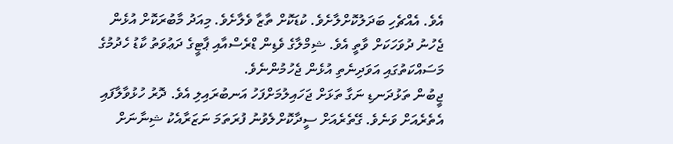އެވެ. އެއްޗެހި ބަދަލުކޮށްލާށެވެ. ކުޑަކޮށް ތާޒާ ވެލާށެވެ. މިއަދު މާބުރަކޮށް އުޅެން ޖެހުނު ދުވަހަކަށް ވާތީ އެވެ. ޝިމްލާގެ ވެޑިން ޑްރެސްއާއި ޕާޓީގެ ދަޢުވަތު ކާޑު ހެދުމުގެ މަސައްކަތުގައި އަވަދިނެތި އުޅެން ޖެހުމުންނެވެ.
ޖީބުން ތަޅުދަނޑި ނަގާ ތަޅަށް ޖަހައިލުމަށްފަހު އަނބުރައިލި އެވެ. ދޮރު ހުޅުވާލާފައި އެތެރެއަށް ވަނެވެ. ގޭތެރެއަށް ސީދާކޮށްލެވުނު ފުރަތަމަ ނަޒަރާއެކު ޝިނާނަށް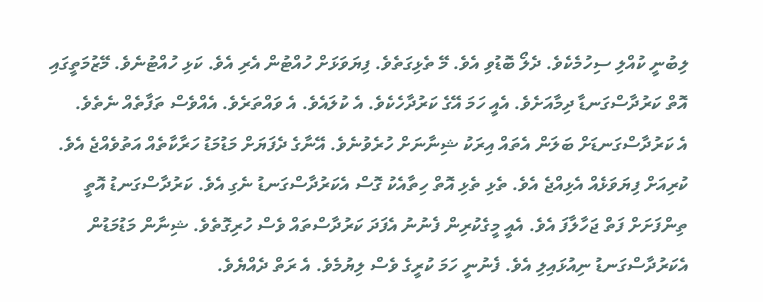ލިބުނީ ކުއްލި ސިހުމެކެވެ. ދެލޯ ބޮޑުވި އެވެ. މޭ ތެޅިގަތެވެ. ފިޔަވަޅަށް ހުއްޓުން އެރި އެވެ. ކަޅި ހުއްޓުނެވެ. މޭޒުމަތީގައި އޮތް ކަރުދާސްގަނޑާ ދިމާއަށެވެ. އެއީ ހަމަ އޭގެ ކަރުދާހެކެވެ. އެ ކުލައެވެ. އެ ވައްތަރެވެ. އެއްވެސް ތަފާތެއް ނެތެވެ.
އެ ކަރުދާސްގަނޑަށް ބަލަން އެތައް އިރަކު ޝިނާނަށް ހުރެވުނެވެ. އޭނާގެ ދެފަޔަށް މަޑުމަޑު ހަރާކާތެއް އަތުވެއްޖެ އެވެ. ކުރިއަށް ފިޔަވަޅެއް އެޅިއްޖެ އެވެ. ތެޅި ތެޅި އޮތް ހިތާއެކު ގޮސް އެކަރުދާސްގަނޑު ނެގި އެވެ. ކަރުދާސްގަނޑު އޮތީ ތިންފަށަށް ފަތް ޖަހާލާފަ އެވެ. އެއީ މީގެކުރިން ފެނުނު އެފަދަ ކަރުދާސްތައް ވެސް ހުރިގޮތެވެ. ޝިނާން މަޑުމަޑުން އެކަރުދާސްގަނޑު ނިއުޅައިލި އެވެ. ފެނުނީ ހަމަ ކުރީގެ ވެސް ލިޔުމެވެ. އެ ރަތް ދެއްޔެވެ.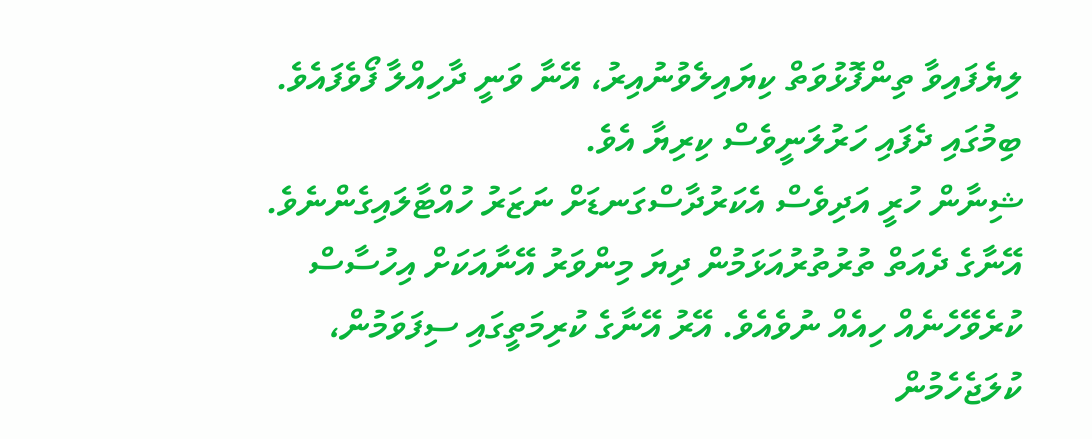ލިޔެފައިވާ ތިންފޮޅުވަތް ކިޔައިލެވުނުއިރު، އޭނާ ވަނީ ދާހިއްލާ ފޯވެފައެވެ. ބިމުގައި ދެފައި ހަރުލަނީވެސް ކިރިޔާ އެވެ.
ޝިނާން ހުރީ އަދިވެސް އެކަރުދާސްގަނޑަށް ނަޒަރު ހުއްޓާލައިގެންނެވެ. އޭނާގެ ދެއަތް ތުރުތުރުއަޅަމުން ދިޔަ މިންވަރު އޭނާއަކަށް އިހުސާސް ކުރެވޭހެނެއް ހިއެއް ނުވެއެވެ. އޭރު އޭނާގެ ކުރިމަތީގައި ސިފަވަމުން، ކުލަޖެހެމުން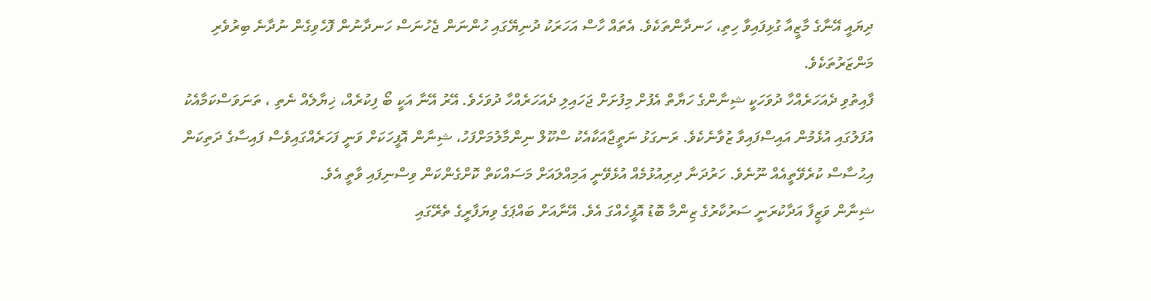ދިޔައީ އޭނާގެ މާޒީއާ ގުޅިފައިވާ ހިތި، ހަނދާންތަކެވެ. އެތައް ހާސް އަހަރަކު ދުނިޔޭގައި ހުންނަން ޖެހުނަސް ހަނދާނުން ފޮހެވިގެން ނުދާނެ ބިރުވެރި މަންޒަރުތަކެވެ.
ފާއިތުވި ދެއަހަރެއްހާ ދުވަހަކީ ޝިނާންގެ ހަޔާތް އެފުށް މިފުށަށް ޖަހައިލި ދެއަހަރެއްހާ ދުވަހެވެ. އޭރު އޭނާ އަކީ ބޯ ފިކުރެއް، ޚިޔާލެއް ނެތި ، ތަނަވަސްކަމާއެކު އުފަލުގައި އުޅެމުން އައިސްފައިވާ ޒުވާނެކެވެ. ރަނގަޅު ނަތީޖާއަކާއެކު ސްކޫލް ނިންމާލުމަށްފަހު، ޝިނާން އޮފީހަކަށް ވަނީ ފަހަރެއްގައިވެސް ފައިސާގެ ދަތިކަން އިޙުސާސް ކުރެވޭތީއެއް ނޫނެވެ. ހަރުދަނާ ދިރިއުޅުމެއް އުޅެވޭނީ އަމިއްލައަށް މަސައްކަތް ކޮށްގެންކަން ވިސްނިފައި ވާތީ އެވެ.
ޝިނާން ވަޒީފާ އަދާކުރަނީ ސަރުކާރުގެ ޒިންމާ ބޮޑު އޮފީހެއްގަ އެވެ. އޭނާއަށް ބައްޕަގެ ވިޔަފާރީގެ ތެރޭގައި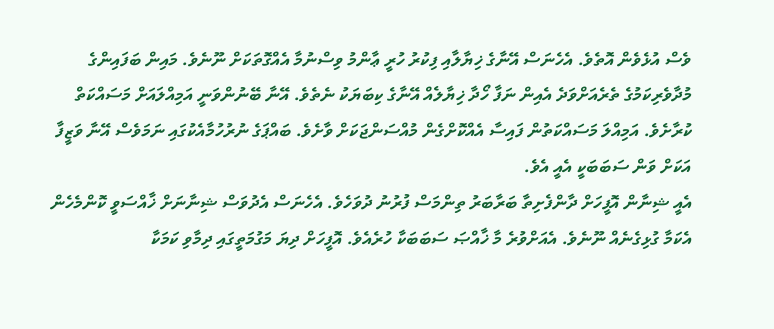ވެސް އުޅެވެން އޮތެވެ. އެހެނަސް އޭނާގެ ޚިޔާލާއި ފިކުރު ހުރީ ޢާންމު ވިސްނުމާ އެއްގޮތަކަށް ނޫނެވެ. މައިން ބަފައިންގެ މުދާވެރިކަމުގެ ތެރެއަށްވަދެ އެއިން ނަފާ ހޯދާ ޚިޔާލެއް އޭނާގެ ކިބަޔަކު ނެތެވެ. އޭނާ ބޭނުންވަނީ އަމިއްލައަށް މަސައްކަތް ކުރާށެވެ. އަމިއްލަ މަސައްކަތުން ފައިސާ އެއްކޮށްގެން މުއްސަންޖަކަށް ވާށެވެ. ބައްޕަގެ ނުރުހުމާއެކުގައި ނަމަވެސް އޭނާ ވަޒީފާ އަކަށް ވަން ސަބަބަކީ އެއީ އެވެ.
އެއީ ޝިނާން އޮފީހަށް ދާންފެށިތާ ބަރާބަރު ތިންމަސް ފުރުނު ދުވަހެވެ. އެހެނަސް އެދުވަސް ޝިނާނަށް ޚާއްސަވީ ކޮންމެހެން އެކަމާ ގުޅިގެނެއް ނޫނެވެ. އެއަށްވުރެ މާ ޚާއްޞަ ސަބަބަކާ ހުރެއެވެ. އޮފީހަށް ދިޔަ މަގުމަތީގައި ދިމާވި ކަމަކާ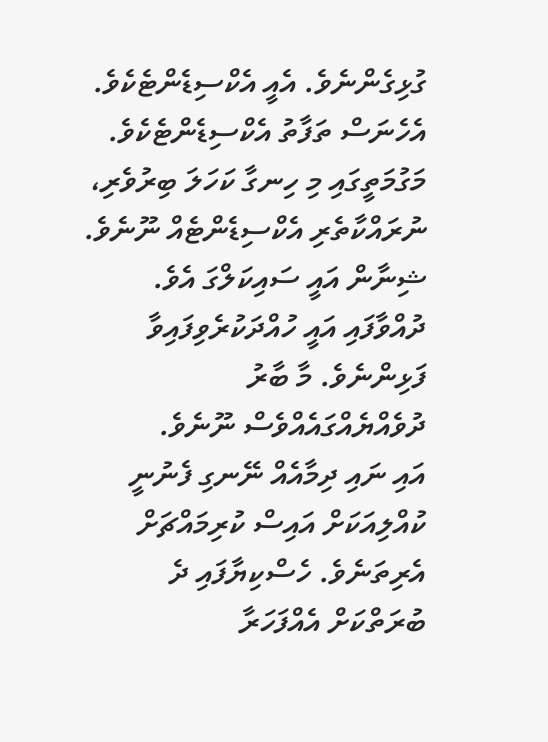ގުޅިގެންނެވެ. އެއީ އެކްސިޑެންޓެކެވެ. އެހެނަސް ތަފާތު އެކްސިޑެންޓެކެވެ. މަގުމަތީގައި މި ހިނގާ ކަހަލަ ބިރުވެރި، ނުރައްކާތެރި އެކްސިޑެންޓެއް ނޫނެވެ. ޝިނާން އައީ ސައިކަލްގަ އެވެ. ދުއްވާފައި އައީ ހުއްދަކުރެވިފައިވާ ފަޅިންނެވެ. މާ ބާރު ދުވެއްޔެއްގައެއްވެސް ނޫނެވެ.
އައި ނައި ދިމާއެއް ނޭނގި ފެނުނީ ކުއްލިއަކަށް އައިސް ކުރިމައްޗަށް އެރިތަނެވެ. ހެސްކިޔާފައި ދެ ބުރަތްކަށް އެއްފަހަރާ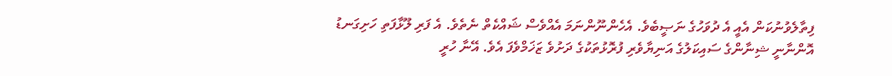ފިތާލެވުނުކަން އެއީ އެ ދުވަހުގެ ނަޞީބެވެ. އެހެންނޫންނަމަ އެއްވެސް ޝައްކެތް ނެތެވެ. އެ ފަރި ލޫޅާފަތި ހަށިގަނޑު އޮންނާނީ ޝިނާންގެ ސައިކަލުގެ އަނިޔާވެރި ފުރޮޅުތަކުގެ ދަށުވެ ޒަޚަމްވެފަ އެވެ. އޭނާ ހުރީ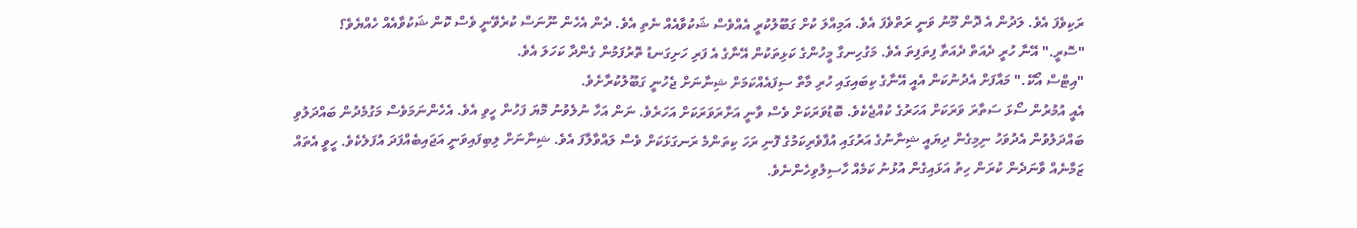ރަކިވެފަ އެވެ. ލަދުން އެ ދޮން މޫނު ވަނީ ރަތްވެފަ އެވެ. އަމިއްލަ ކުށް ގަބޫލުކުރީ އެއްވެސް ޝަކުވާއެއް ނެތި އެވެ. ދެން އެހެން ނޫނަސް ކުރެވޭނީ ވެސް ކޮން ޝަކުވާއެއް ހެއްޔެވެ؟
"ސޮރީ." އޭނާ ހުރީ ދެއަތް ދެއަތާ ފިތަފިތަ އެވެ. މަގުހިނގާ މީހުންގެ ކަޅިތަކުން އޭނާގެ އެ ފަރި ހަށިގަނޑު ތޮރުފަމުން ގެންދާ ކަހަލަ އެވެ.
"އިޓްސް އޯކޭ." މައާފަށް އެދުނުކަން އެއީ އޭނާގެ ކިބައިގައި ހުރި މާތް ސިފައެއްކަމަށް ޝިނާނަށް ޖެހުނީ ގަބޫލުކުރާށެވެ.
އެއީ އުމުރުން ސޯޅަ ސަތާރަ ވަރަކަށް އަހަރުގެ ކުއްޖެކެވެ. ބޮޑުވަރަކަށް ވެސް ވާނީ އަށާރަވަރަކަށް އަހަރެވެ. ނަން އަހާ ނުލެވުނު މޮޔަ ފަހުން ހީވި އެވެ. އެހެންނަމަވެސް މަގުމެދުން ބައްދަލުވި ބައްދަލުވުން އެދުވަހު ނިމިގެން ދިޔައީ ޝިނާނުގެ އަރުގައި އުފާވެރިކަމުގެ ފޮނި ރަހަ ކިތަންމެ ރަނގަޅަކަށް ވެސް ލައްވާލާފަ އެވެ. ޝިނާނަށް ލިބިފައިވަނީ އަޖައިބެއްފަދަ އުފަލެކެވެ. ހީވީ އެތައް ޒަމާނެއް ވާނަދެން ކުރަން ހިތު އަޅައިގެން އުޅުނު ކަމެއް ހާސިލުވިހެންނެވެ.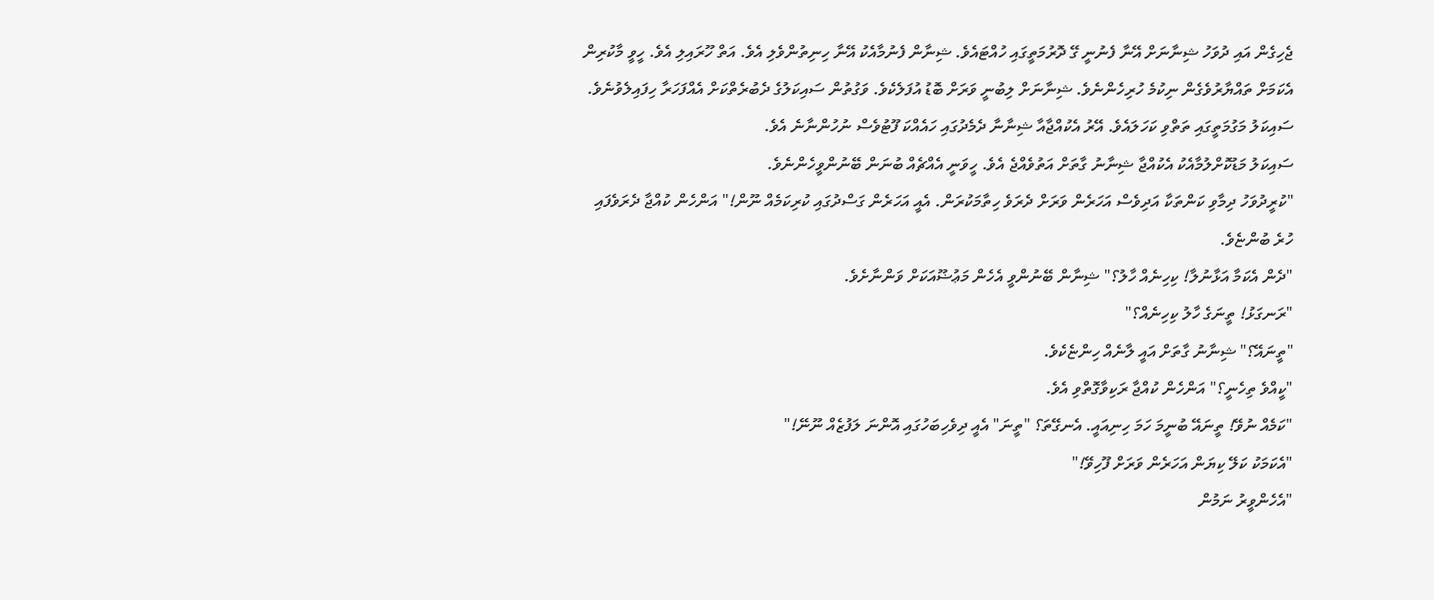ޖެހިގެން އައި ދުވަހު ޝިނާނަށް އޭނާ ފެނުނީ ގޭ ދޮރުމަތީގައި ހުއްޓައެވެ. ޝިނާން ފެނުމާއެކު އޭނާ ހިނިތުންވެލި އެވެ. އަތް ހޫރައިލި އެވެ. ހީވީ މާކުރިން އެކަމަށް ތައްޔާރުވެގެން ނިކުމެ ހުރިހެންނެވެ. ޝިނާނަށް ލިބުނީ ވަރަށް ބޮޑު އުފަލެކެވެ. ވަގުތުން ސައިކަލުގެ ދެބުރެތްކަށް އެއްފަހަރާ ހިފައިލެވުނެވެ. ސައިކަލު މަގުމަތީގައި ތަތްވި ކަހަލައެވެ. އޭރު އެކުއްޖާއާ ޝިނާނާ ދެމެދުގައި ހައެއްކަ ފޫޓުވެސް ނުހުންނާނެ އެވެ.
ސައިކަލު މަޑުކޮށްލުމާއެކު އެކުއްޖާ ޝިނާނު ގާތަށް އަތުވެއްޖެ އެވެ. ހީވަނީ އެއްޗެއް ބުނަން ބޭނުންވީހެންނެވެ.
"ކުރީދުވަހު ދިމާވި ކަންތަކާ އަދިވެސް އަހަރެން ވަރަށް ދެރަވެ ހިތާމަކުރަން. އެއީ އަހަރެން ގަސްދުގައި ކުރިކަމެއް ނޫން!" އަންހެން ކުއްޖާ ދެރަވެފައި ހުރެ ބުންޏެވެ.
"ދެން އެކަމާ އަޅާނުލާ! ކިހިނެއް ހާލު؟" ޝިނާން ބޭނުންވީ އެހެން މަޢުޟޫއަކަށް ވަންނާށެވެ.
"ރަނގަޅު! ތީނަގެ ހާލު ކިހިނެއް؟"
"ތީނައޭ؟" ޝިނާނު ގާތަށް އައީ ލާނެއް ހިންޏެކެވެ.
"ކީއްވެ ތިހެނީ؟" އަންހެން ކުއްޖާ ރަކިވާގޮތްވި އެވެ.
"ކަމެއް ނުވޭ! ތީނައޭ ބުނީމަ ހަމަ ހިނިއައީ. އެނގޭތަ؟ "ތީނަ" އެއީ ދިވެހިބަހުގައި އޮންނަ ލަފުޒެއް ނޫނޭ!"
"އެކަމަކު ކަލޭ ކިޔަން އަހަރެން ވަރަށް ފޫހިވޭ!"
"އެހެންވީރު ނަމުން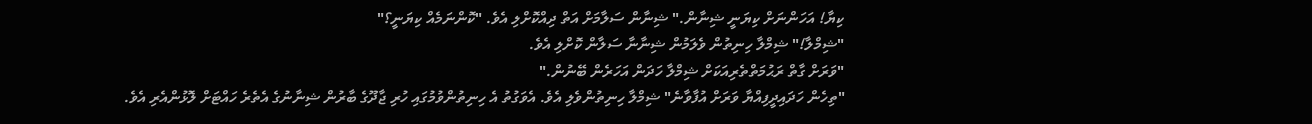ކިޔާ! އަހަންނަށް ކިޔަނީ ޝިނާން." ޝިނާން ސަލާމަށް އަތް ދިއްކޮށްލި އެވެ. "ކޮންނަމެއް ކިޔަނީ؟"
"ޝިމްލާ!" ޝިމްލާ ހިނިތުން ވެލަމުން ޝިނާނާ ސަލާން ކޮށްލި އެވެ.
"ވަރަށް ގާތް ރަޙުމަތްތެރިއަކަށް ޝިމްލާ ހަދަން އަހަރެން ބޭނުން."
"ތިހެން ހަދައިދީފިއްޔާ ވަރަށް އުފާވާނެ" ޝިމްލާ ހިނިތުންވެލި އެވެ. އެވަގުތު އެ ހިނިތުންވުމުގައި ހުރި ޖާދޫގެ ބާރުން ޝިނާނުގެ އެތެރެ ހައްޓަށް ލޮޅުންއެރި އެވެ.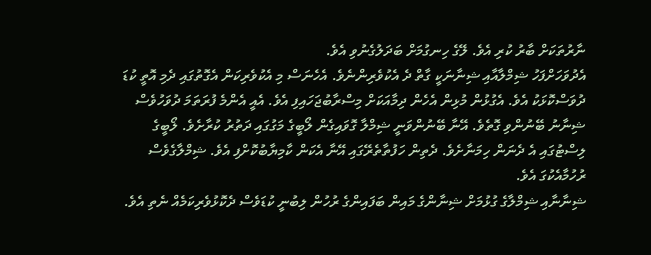ނާރުތަކަށް ބާރު ކުރި އެވެ. ލޭގެ ހިނގުމަށް ބަދަލުގެނުވި އެވެ.
އެދުވަހަށްފަހު ޝިމްލާއާއި ޝިނާނަކީ ގާތް ދެ އެކުވެރިންނެވެ. އެހެނަސް މި އެކުވެރިކަން އެގޮތުގައި ދެމި އޮތީ ކުޑަ ދުވަސްކޮޅަކު އެވެ. އެގުޅުން މުޅިން އެހެން ދިމާއަކަށް މިސްރާބުޖަހައިފި އެވެ. އެއީ އެންމެ ފުރަތަމަ ދުވަހުވެސް ޝިނާނު ބޭނުންވި ގޮތެވެ. އޭނާ ބޭނުންވަނީ ޝިމްލާ ގޮވައިގެން ލޯބީގެ މަގުގައި ދަތުރު ކުރާށެވެ. ލޯބީގެ ލިސްޓުގައި އެ ދެނަން ހިމަނާށެވެ. ދެތިން ހަފުތާތެރޭގައި އޭނާ އެކަން ކާމިޔާބުކޮށްފި އެވެ. ޝިމްލާގެވެސް ރުހުމާއެކުގަ އެވެ.
ޝިނާނާއި ޝިމްލާގެ ގުޅުމަށް ޝިނާންގެ މައިން ބަފައިންގެ ރުހުން ލިބުނީ ކުޑަވެސް ދެކޮޅުވެރިކަމެއް ނެތި އެވެ.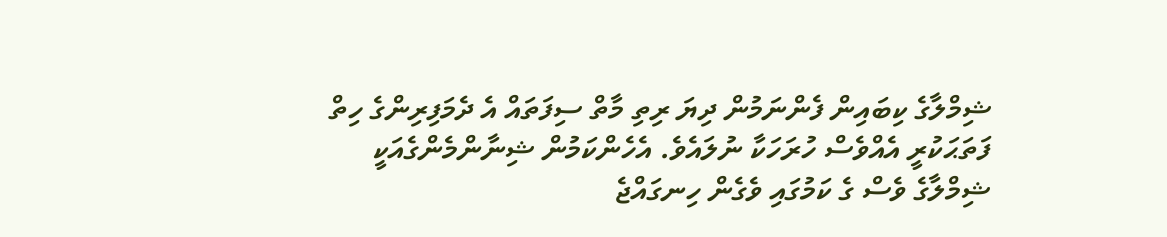ޝިމްލާގެ ކިބައިން ފެންނަމުން ދިޔަ ރިތި މާތް ސިފަތައް އެ ދެމަފިރިންގެ ހިތް ފަތަޙަކުރީ އެއްވެސް ހުރަހަކާ ނުލައެވެ. އެހެންކަމުން ޝިނާންމެންގެއަކީ ޝިމްލާގެ ވެސް ގެ ކަމުގައި ވެގެން ހިނގައްޖެ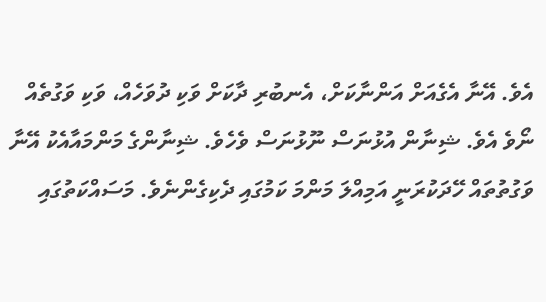އެވެ. އޭނާ އެގެއަށް އަންނާކަށް، އެނބުރި ދާކަށް ވަކި ދުވަހެއް، ވަކި ވަގުތެއް ނޯވެ އެވެ. ޝިނާން އުޅުނަސް ނޫޅުނަސް ވެހެވެ. ޝިނާންގެ މަންމައާއެކު އޭނާ ވަގުތުތައް ހޭދަކުރަނީ އަމިއްލަ މަންމަ ކަމުގައި ދެކިގެންނެވެ. މަސައްކަތުގައި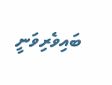ބައިވެރިވަނީ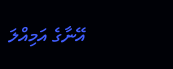އޭނާގެ އަމިއްލަ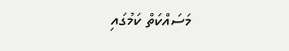މަސައްކަތް ކަމުގައި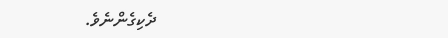ދެކިގެންނެވެ.